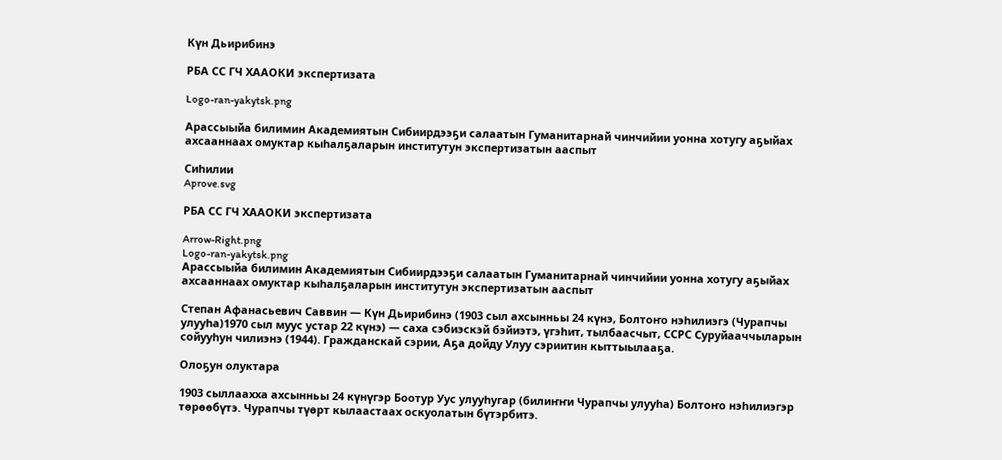Күн Дьирибинэ

РБА СС ГЧ ХААОКИ экспертизата

Logo-ran-yakytsk.png

Арассыыйа билимин Академиятын Сибиирдээҕи салаатын Гуманитарнай чинчийии уонна хотугу аҕыйах ахсааннаах омуктар кыһалҕаларын институтун экспертизатын ааспыт

Сиһилии
Aprove.svg

РБА СС ГЧ ХААОКИ экспертизата

Arrow-Right.png
Logo-ran-yakytsk.png
Арассыыйа билимин Академиятын Сибиирдээҕи салаатын Гуманитарнай чинчийии уонна хотугу аҕыйах ахсааннаах омуктар кыһалҕаларын институтун экспертизатын ааспыт

Степан Афанасьевич Саввин — Күн Дьирибинэ (1903 сыл ахсынньы 24 күнэ, Болтоҥо нэһилиэгэ (Чурапчы улууһа)1970 сыл муус устар 22 күнэ) — саха сэбиэскэй бэйиэтэ, үгэһит, тылбаасчыт, ССРС Суруйааччыларын сойууһун чилиэнэ (1944). Гражданскай сэрии, Аҕа дойду Улуу сэриитин кыттыылааҕа.

Олоҕун олуктара

1903 сыллаахха ахсынньы 24 күнүгэр Боотур Уус улууһугар (билиҥҥи Чурапчы улууһа) Болтоҥо нэһилиэгэр төрөөбүтэ. Чурапчы түөрт кылаастаах оскуолатын бүтэрбитэ.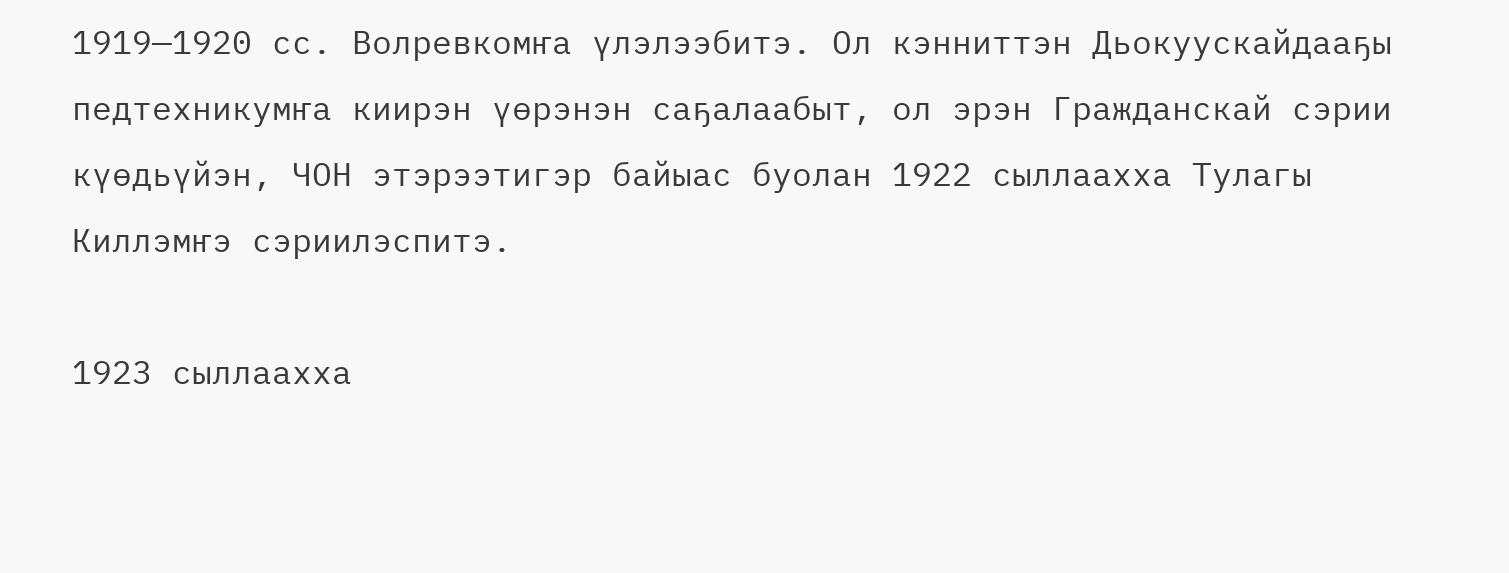1919—1920 сс. Волревкомҥа үлэлээбитэ. Ол кэнниттэн Дьокуускайдааҕы педтехникумҥа киирэн үөрэнэн саҕалаабыт, ол эрэн Гражданскай сэрии күөдьүйэн, ЧОН этэрээтигэр байыас буолан 1922 сыллаахха Тулагы Киллэмҥэ сэриилэспитэ.

1923 сыллаахха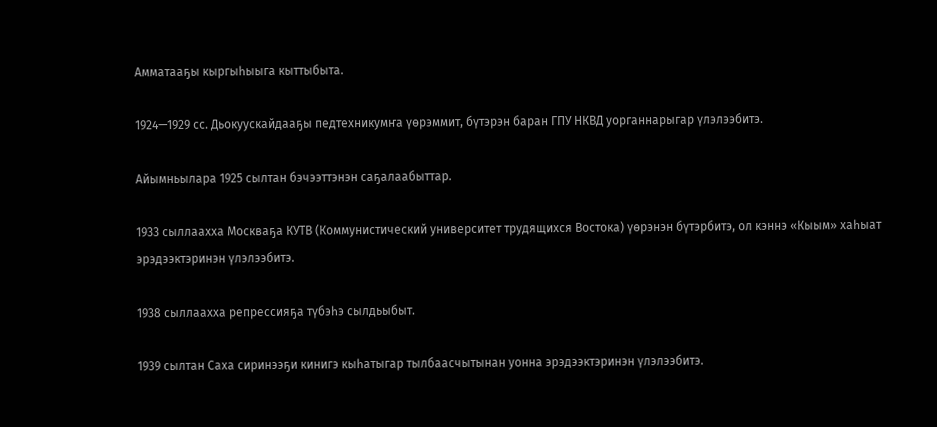Амматааҕы кыргыһыыга кыттыбыта.

1924—1929 сс. Дьокуускайдааҕы педтехникумҥа үөрэммит, бүтэрэн баран ГПУ НКВД уорганнарыгар үлэлээбитэ.

Айымньылара 1925 сылтан бэчээттэнэн саҕалаабыттар.

1933 сыллаахха Москваҕа КУТВ (Коммунистический университет трудящихся Востока) үөрэнэн бүтэрбитэ, ол кэннэ «Кыым» хаһыат эрэдээктэринэн үлэлээбитэ.

1938 сыллаахха репрессияҕа түбэһэ сылдьыбыт.

1939 сылтан Саха сиринээҕи кинигэ кыһатыгар тылбаасчытынан уонна эрэдээктэринэн үлэлээбитэ.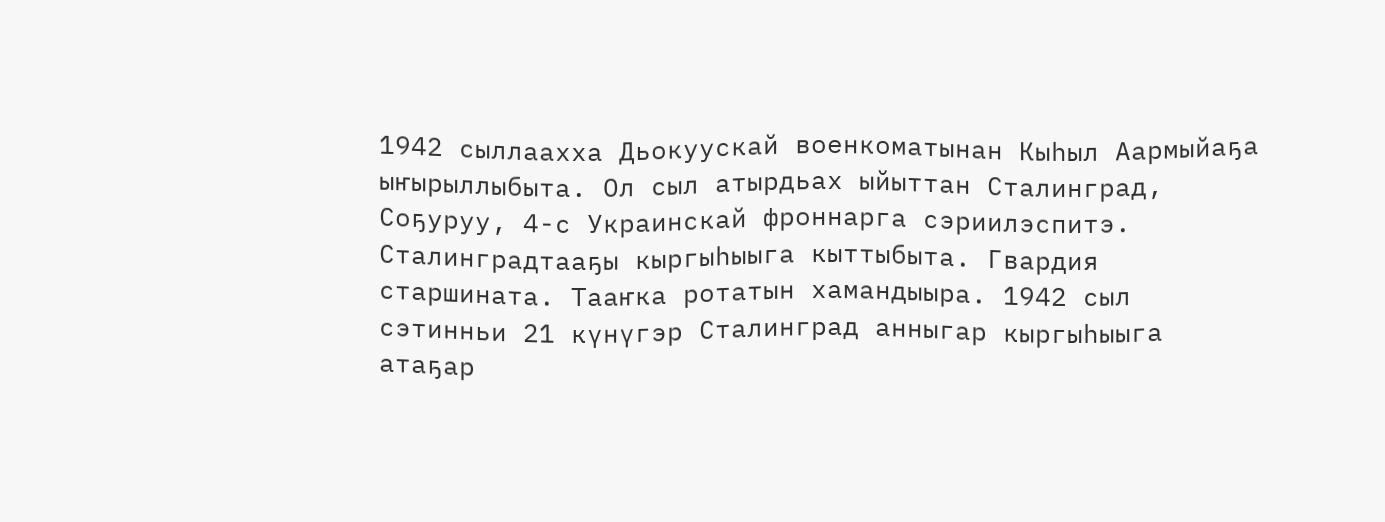1942 сыллаахха Дьокуускай военкоматынан Кыһыл Аармыйаҕа ыҥырыллыбыта. Ол сыл атырдьах ыйыттан Сталинград, Соҕуруу, 4-с Украинскай фроннарга сэриилэспитэ. Сталинградтааҕы кыргыһыыга кыттыбыта. Гвардия старшината. Тааҥка ротатын хамандыыра. 1942 сыл сэтинньи 21 күнүгэр Сталинград анныгар кыргыһыыга атаҕар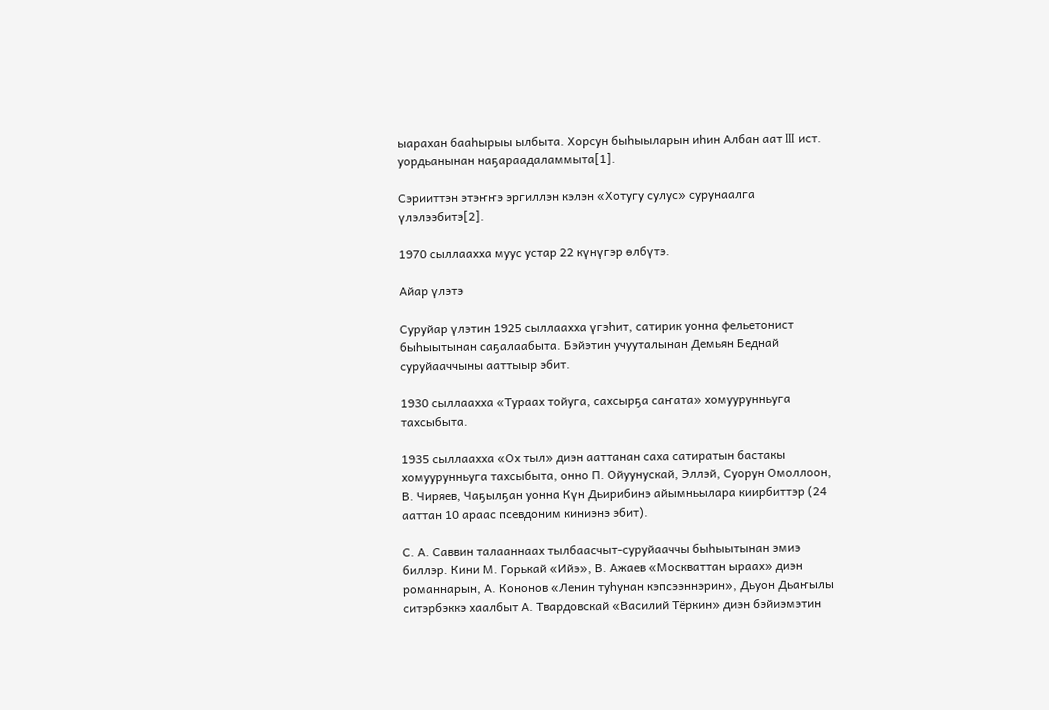ыарахан бааһырыы ылбыта. Хорсун быһыыларын иһин Албан аат III ист. уордьанынан наҕараадаламмыта[1].

Сэрииттэн этэҥҥэ эргиллэн кэлэн «Хотугу сулус» сурунаалга үлэлээбитэ[2].

1970 сыллаахха муус устар 22 күнүгэр өлбүтэ.

Айар үлэтэ

Суруйар үлэтин 1925 сыллаахха үгэһит, сатирик уонна фельетонист быһыытынан саҕалаабыта. Бэйэтин учууталынан Демьян Беднай суруйааччыны ааттыыр эбит.

1930 сыллаахха «Тураах тойуга, сахсырҕа саҥата» хомуурунньуга тахсыбыта.

1935 сыллаахха «Ох тыл» диэн ааттанан саха сатиратын бастакы хомуурунньуга тахсыбыта, онно П. Ойуунускай, Эллэй, Суорун Омоллоон, В. Чиряев, Чаҕылҕан уонна Күн Дьирибинэ айымньылара киирбиттэр (24 ааттан 10 араас псевдоним киниэнэ эбит).

С. А. Саввин талааннаах тылбаасчыт-суруйааччы быһыытынан эмиэ биллэр. Кини М. Горькай «Ийэ», В. Ажаев «Москваттан ыраах» диэн романнарын, А. Кононов «Ленин туһунан кэпсээннэрин», Дьуон Дьаҥылы ситэрбэккэ хаалбыт А. Твардовскай «Василий Тёркин» диэн бэйиэмэтин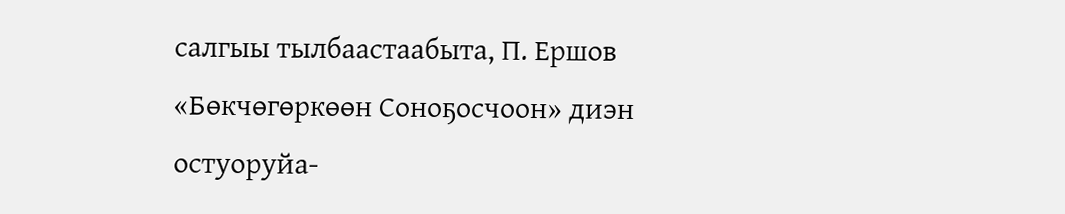салгыы тылбаастаабыта, П. Ершов «Бөкчөгөркөөн Соноҕосчоон» диэн остуоруйа-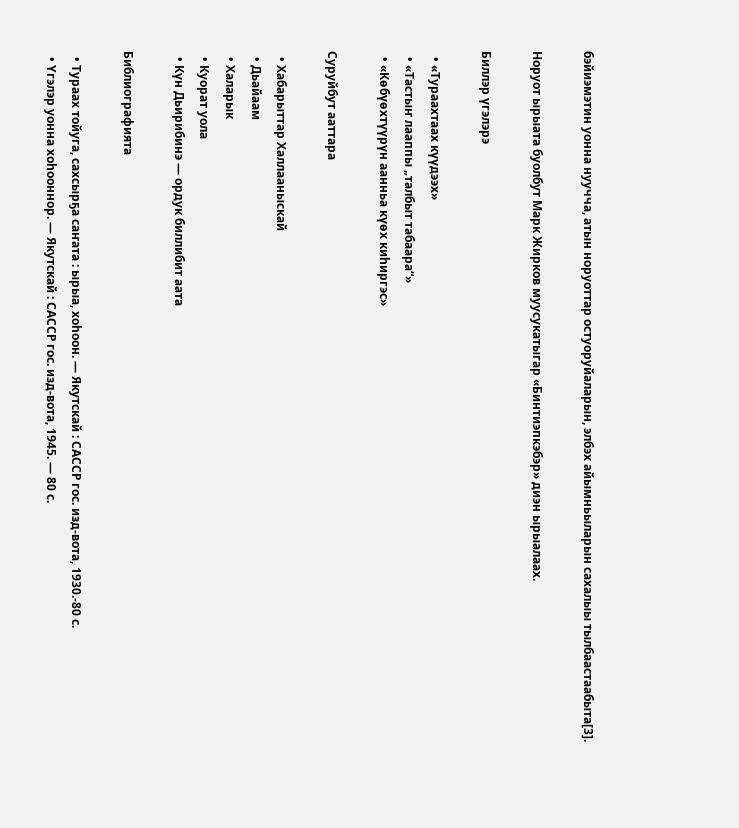бэйиэмэтин уонна нуучча, атын норуоттар остуоруйаларын, элбэх айымньыларын сахалыы тылбаастаабыта[3].

Норуот ырыата буолбут Марк Жирков муусукатыгар «Бинтиэпкэбэр» диэн ырыалаах.

Биллэр үгэлэрэ

  • «Тураахтаах күүдээх»
  • «Тастыҥ лааппы „талбыт табаара“»
  • «Көбүөхтүүрүн аанньа күөх киһиргэс»

Суруйбут ааттара

  • Хабарыттар Халлааныскай
  • Дьайаам
  • Халарык
  • Куорат уола
  • Күн Дьирибинэ — ордук биллибит аата

Библиографията

  • Тураах тойуга, сахсырҕа саҥата : ырыа, хоһоон. — Якутскай : САССР гос. изд-вота, 1930.-80 с.
  • Үгэлэр уонна хоһооннор. — Якутскай : САССР гос. изд-вота, 1945. — 80 с.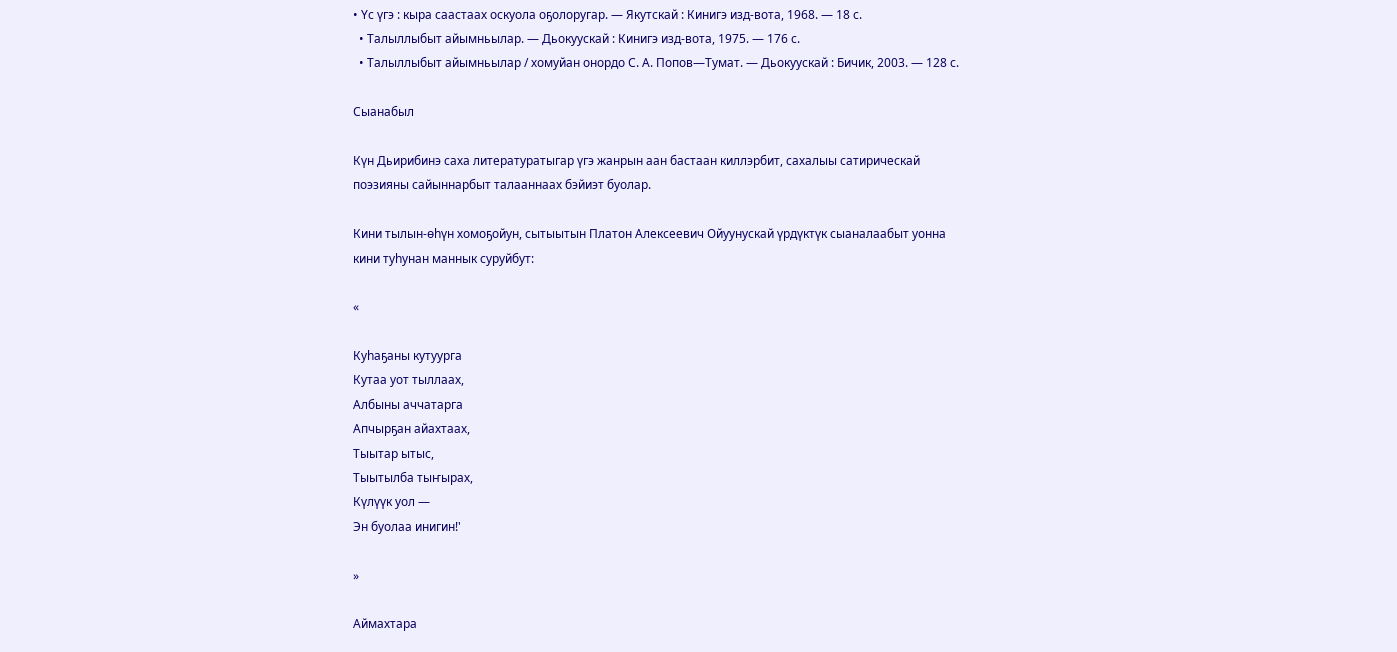• Үс үгэ : кыра саастаах оскуола оҕолоругар. — Якутскай : Кинигэ изд-вота, 1968. — 18 с.
  • Талыллыбыт айымньылар. — Дьокуускай : Кинигэ изд-вота, 1975. — 176 с.
  • Талыллыбыт айымньылар / хомуйан онордо С. А. Попов—Тумат. — Дьокуускай : Бичик, 2003. — 128 с.

Сыанабыл

Күн Дьирибинэ саха литературатыгар үгэ жанрын аан бастаан киллэрбит, сахалыы сатирическай поэзияны сайыннарбыт талааннаах бэйиэт буолар.

Кини тылын-өһүн хомоҕойун, сытыытын Платон Алексеевич Ойуунускай үрдүктүк сыаналаабыт уонна кини туһунан маннык суруйбут:

«

Куһаҕаны кутуурга
Кутаа уот тыллаах,
Албыны аччатарга
Апчырҕан айахтаах,
Тыытар ытыс,
Тыытылба тыҥырах,
Күлүүк уол —
Эн буолаа инигин!'

»

Аймахтара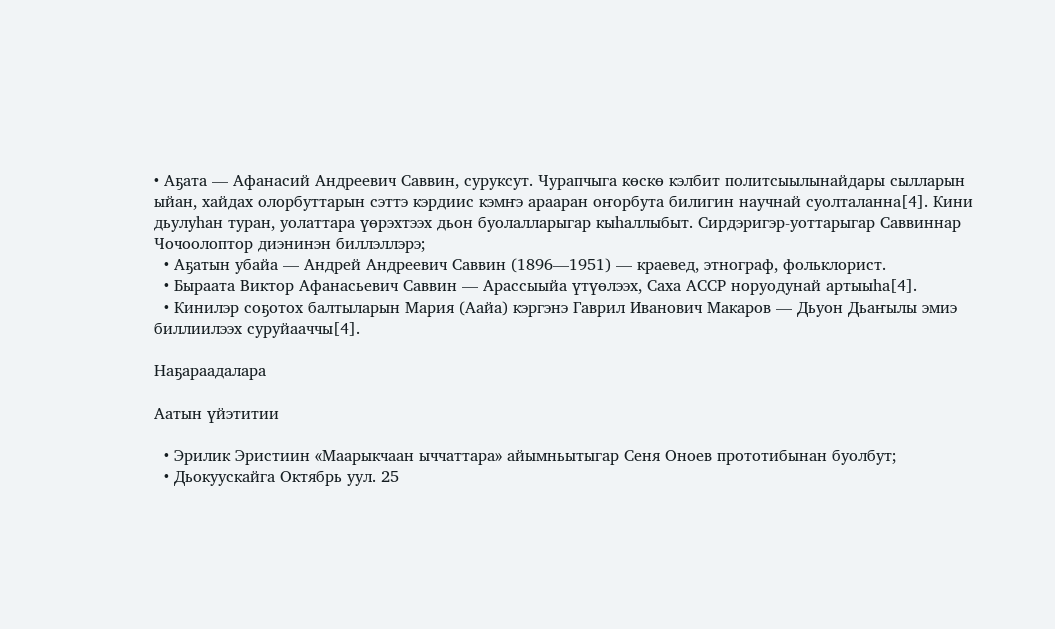• Аҕата — Афанасий Андреевич Саввин, суруксут. Чурапчыга көскө кэлбит политсыылынайдары сылларын ыйан, хайдах олорбуттарын сэттэ кэрдиис кэмҥэ арааран оҥорбута билигин научнай суолталанна[4]. Кини дьулуһан туран, уолаттара үөрэхтээх дьон буолалларыгар кыһаллыбыт. Сирдэригэр-уоттарыгар Саввиннар Чочоолоптор диэнинэн биллэллэрэ;
  • Аҕатын убайа — Андрей Андреевич Саввин (1896—1951) — краевед, этнограф, фольклорист.
  • Быраата Виктор Афанасьевич Саввин — Арассыыйа үтүөлээх, Саха АССР норуодунай артыыһа[4].
  • Кинилэр соҕотох балтыларын Мария (Аайа) кэргэнэ Гаврил Иванович Макаров — Дьуон Дьаҥылы эмиэ биллиилээх суруйааччы[4].

Наҕараадалара

Аатын үйэтитии

  • Эрилик Эристиин «Маарыкчаан ыччаттара» айымньытыгар Сеня Оноев прототибынан буолбут;
  • Дьокуускайга Октябрь уул. 25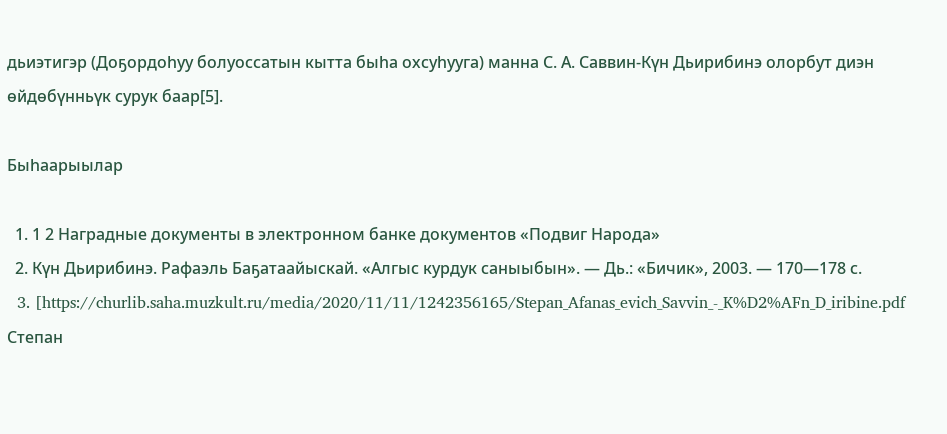дьиэтигэр (Доҕордоһуу болуоссатын кытта быһа охсуһууга) манна С. А. Саввин-Күн Дьирибинэ олорбут диэн өйдөбүнньүк сурук баар[5].

Быһаарыылар

  1. 1 2 Наградные документы в электронном банке документов «Подвиг Народа»
  2. Күн Дьирибинэ. Рафаэль Баҕатаайыскай. «Алгыс курдук саныыбын». — Дь.: «Бичик», 2003. — 170—178 с.
  3. [https://churlib.saha.muzkult.ru/media/2020/11/11/1242356165/Stepan_Afanas_evich_Savvin_-_K%D2%AFn_D_iribine.pdf Степан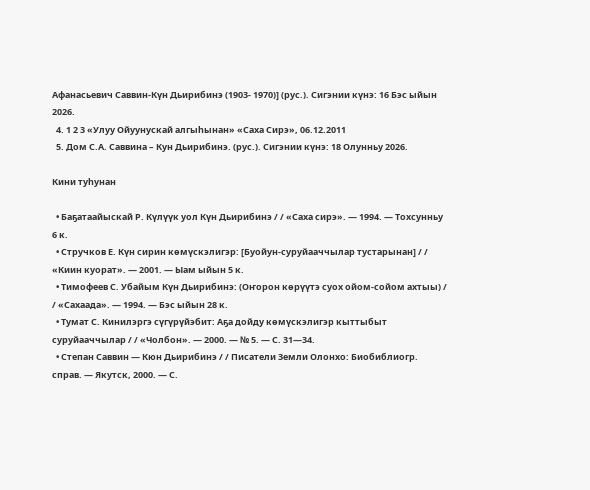Афанасьевич Саввин-Күн Дьирибинэ (1903- 1970)] (рус.). Сигэнии күнэ: 16 Бэс ыйын 2026.
  4. 1 2 3 «Улуу Ойуунускай алгыһынан» «Саха Сирэ», 06.12.2011
  5. Дом С.А. Саввина – Кун Дьирибинэ. (рус.). Сигэнии күнэ: 18 Олунньу 2026.

Кини туһунан

  • Баҕатаайыскай Р. Күлүүк уол Күн Дьирибинэ / / «Саха сирэ». — 1994. — Тохсунньу 6 к.
  • Стручков Е. Күн сирин көмүскэлигэр: [Буойун-суруйааччылар тустарынан] / / «Киин куорат». — 2001. — Ыам ыйын 5 к.
  • Тимофеев С. Убайым Күн Дьирибинэ: (Оҥорон көрүүтэ суох ойом-сойом ахтыы) / / «Сахаада». — 1994. — Бэс ыйын 28 к.
  • Тумат С. Кинилэргэ сүгүрүйэбит: Аҕа дойду көмүскэлигэр кыттыбыт суруйааччылар / / «Чолбон». — 2000. — № 5. — С. 31—34.
  • Степан Саввин — Кюн Дьирибинэ / / Писатели Земли Олонхо: Биобиблиогр. справ. — Якутск, 2000. — С.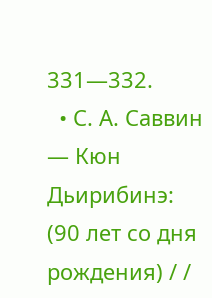331—332.
  • С. А. Саввин — Кюн Дьирибинэ: (90 лет со дня рождения) / /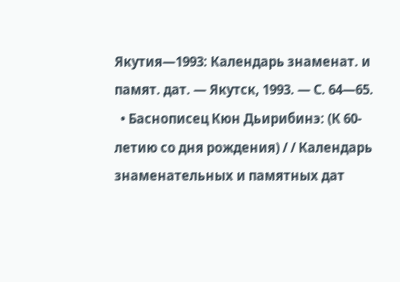Якутия—1993: Календарь знаменат. и памят. дат. — Якутск, 1993. — С. 64—65.
  • Баснописец Кюн Дьирибинэ: (К 60-летию со дня рождения) / / Календарь знаменательных и памятных дат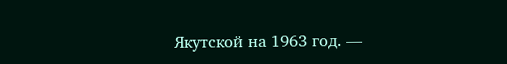Якутской на 1963 год. —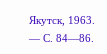Якутск, 1963. — С. 84—86.